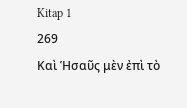Kitap 1
269
Καὶ Ἡσαῦς μὲν ἐπὶ τὸ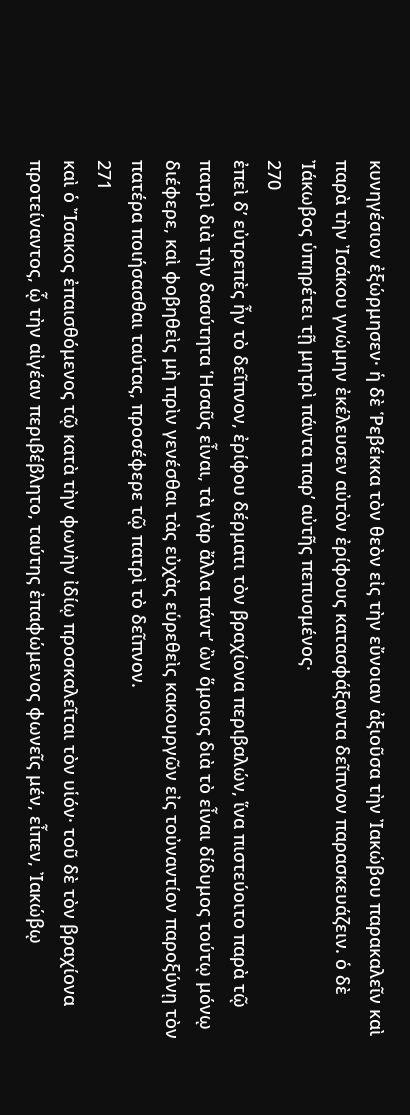κυνηγέσιον ἐξώρμησεν· ἡ δὲ Ῥεβέκκα τὸν θεὸν εἰς τὴν εὔνοιαν ἀξιοῦσα τὴν Ἰακώβου παρακαλεῖν καὶ παρὰ τὴν Ἰσάκου γνώμην ἐκέλευσεν αὐτὸν ἐρίφους κατασφάξαντα δεῖπνον παρασκευάζειν. ὁ δὲ Ἰάκωβος ὑπηρέτει τῇ μητρὶ πάντα παρʼ αὐτῆς πεπυσμένος·
270
ἐπεὶ δʼ εὐτρεπὲς ἦν τὸ δεῖπνον, ἐρίφου δέρματι τὸν βραχίονα περιβαλών, ἵνα πιστεύοιτο παρὰ τῷ πατρὶ διὰ τὴν δασύτητα Ἡσαῦς εἶναι, τὰ γὰρ ἄλλα πάντʼ ὢν ὅμοιος διὰ τὸ εἶναι δίδυμος τούτῳ μόνῳ διέφερε, καὶ φοβηθεὶς μὴ πρὶν γενέσθαι τὰς εὐχὰς εὑρεθεὶς κακουργῶν εἰς τοὐναντίον παροξύνῃ τὸν πατέρα ποιήσασθαι ταύτας, προσέφερε τῷ πατρὶ τὸ δεῖπνον.
271
καὶ ὁ Ἴσακος ἐπαισθόμενος τῷ κατὰ τὴν φωνὴν ἰδίῳ προσκαλεῖται τὸν υἱόν· τοῦ δὲ τὸν βραχίονα προτείναντος, ᾧ τὴν αἰγέαν περιβέβλητο, ταύτης ἐπαφώμενος φωνεῖς μέν, εἶπεν, Ἰακώβῳ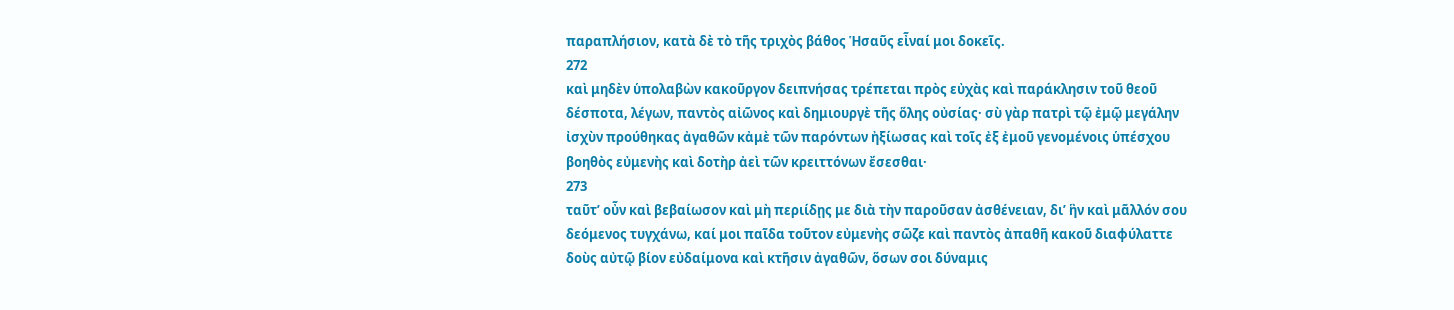παραπλήσιον, κατὰ δὲ τὸ τῆς τριχὸς βάθος Ἡσαῦς εἶναί μοι δοκεῖς.
272
καὶ μηδὲν ὑπολαβὼν κακοῦργον δειπνήσας τρέπεται πρὸς εὐχὰς καὶ παράκλησιν τοῦ θεοῦ δέσποτα, λέγων, παντὸς αἰῶνος καὶ δημιουργὲ τῆς ὅλης οὐσίας· σὺ γὰρ πατρὶ τῷ ἐμῷ μεγάλην ἰσχὺν προύθηκας ἀγαθῶν κἀμὲ τῶν παρόντων ἠξίωσας καὶ τοῖς ἐξ ἐμοῦ γενομένοις ὑπέσχου βοηθὸς εὐμενὴς καὶ δοτὴρ ἀεὶ τῶν κρειττόνων ἔσεσθαι·
273
ταῦτʼ οὖν καὶ βεβαίωσον καὶ μὴ περιίδῃς με διὰ τὴν παροῦσαν ἀσθένειαν, διʼ ἣν καὶ μᾶλλόν σου δεόμενος τυγχάνω, καί μοι παῖδα τοῦτον εὐμενὴς σῶζε καὶ παντὸς ἀπαθῆ κακοῦ διαφύλαττε δοὺς αὐτῷ βίον εὐδαίμονα καὶ κτῆσιν ἀγαθῶν, ὅσων σοι δύναμις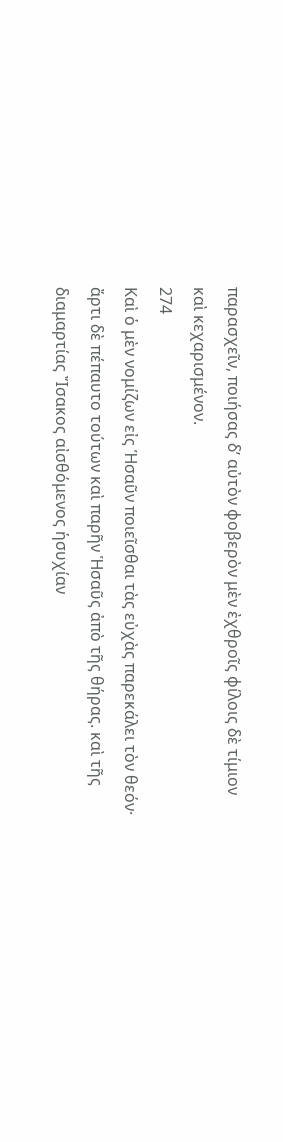παρασχεῖν, ποιήσας δʼ αὐτὸν φοβερὸν μὲν ἐχθροῖς φίλοις δὲ τίμιον καὶ κεχαρισμένον.
274
Καὶ ὁ μὲν νομίζων εἰς Ἡσαῦν ποιεῖσθαι τὰς εὐχὰς παρεκάλει τὸν θεόν· ἄρτι δὲ πέπαυτο τούτων καὶ παρῆν Ἡσαῦς ἀπὸ τῆς θήρας. καὶ τῆς διαμαρτίας Ἴσακος αἰσθόμενος ἡσυχίαν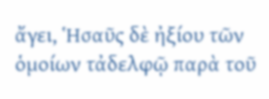ἄγει, Ἡσαῦς δὲ ἠξίου τῶν ὁμοίων τἀδελφῷ παρὰ τοῦ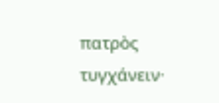πατρὸς τυγχάνειν·